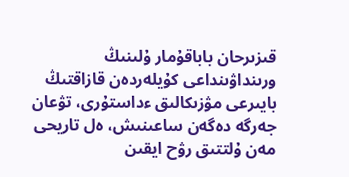قىزىرحان باباقۇمار ۇلىنىڭ ورىنداۋىنداعى كۇيلەردەن قازاقتىڭ بايىرعى مۋزىكالىق ءداستۇرى، تۋعان جەرگە دەگەن ساعىنىش، ەل تاريحى مەن ۇلتتىق رۋح ايقىن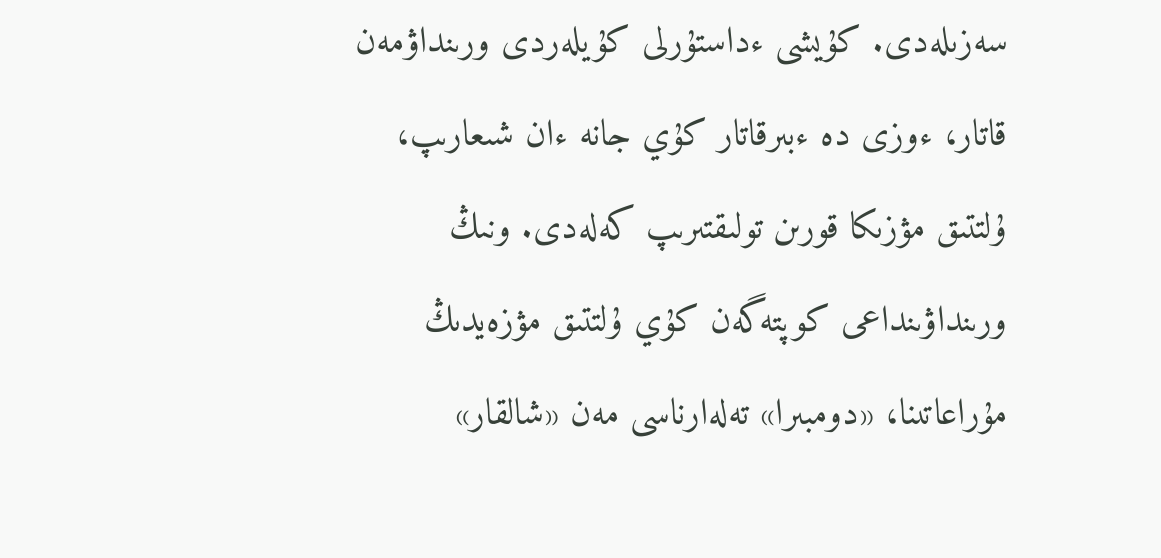سەزىلەدى. كۇيشى ءداستۇرلى كۇيلەردى ورىنداۋمەن قاتار، ءوزى دە ءبىرقاتار كۇي جانە ءان شىعارىپ، ۇلتتىق مۋزىكا قورىن تولىقتىرىپ كەلەدى. ونىڭ ورىنداۋىنداعى كوپتەگەن كۇي ۇلتتىق مۋزەيدىڭ مۇراعاتىنا، «دومبىرا» تەلەارناسى مەن «شالقار»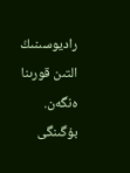راديوسىنىڭ التىن قورىنا ەنگەن.
بۇگىنگى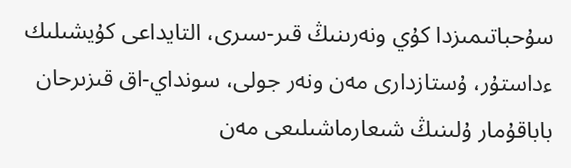سۇحباتىمىزدا كۇي ونەرىنىڭ قىر-سىرى، التايداعى كۇيشىلىك ءداستۇر، ۇستازدارى مەن ونەر جولى، سونداي-اق قىزىرحان باباقۇمار ۇلىنىڭ شىعارماشىلىعى مەن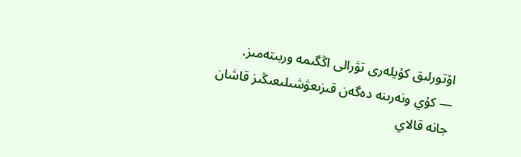اۆتورلىق كۇيلەرى تۋرالى اڭگىمە وربىتەمىز.
— كۇي ونەرىنە دەگەن قىزىعۋشىلىعىڭىز قاشان جانە قالاي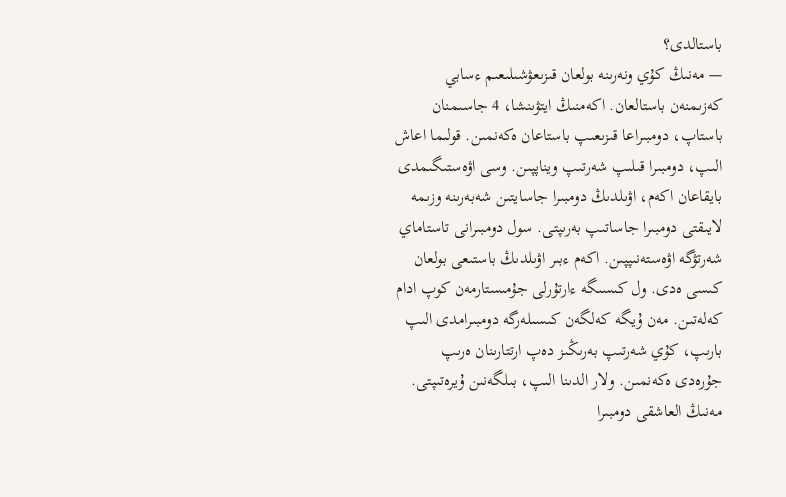باستالدى؟
— مەنىڭ كۇي ونەرىنە بولعان قىزىعۋشىلىعىم ءسابي كەزىمنەن باستالعان. اكەمنىڭ ايتۋىنشا، 4 جاسىمنان باستاپ، دومبىراعا قىزىعىپ باستاعان ەكەنمىن. قولىما اعاش الىپ، دومبىرا قىلىپ شەرتىپ ويناپپىن. وسى اۋەستىگىمدى بايقاعان اكەم، اۋىلدىڭ دومبىرا جاسايتىن شەبەرىنە وزىمە لايىقتى دومبىرا جاساتىپ بەرىپتى. سول دومبىرانى تاستاماي شەرتۋگە اۋەستەنىپپىن. اكەم ءبىر اۋىلدىڭ باستىعى بولعان كىسى ەدى. ول كىسىگە ءارتۇرلى جۇمىستارمەن كوپ ادام كەلەتىن. مەن ۇيگە كەلگەن كىسىلەرگە دومبىرامدى الىپ بارىپ، كۇي شەرتىپ بەرىڭىز دەپ ارتتارىنان ەرىپ جۇرەدى ەكەنمىن. ولار الدىنا الىپ، بىلگەنىن ۇيرەتىپتى. مەنىڭ العاشقى دومبىرا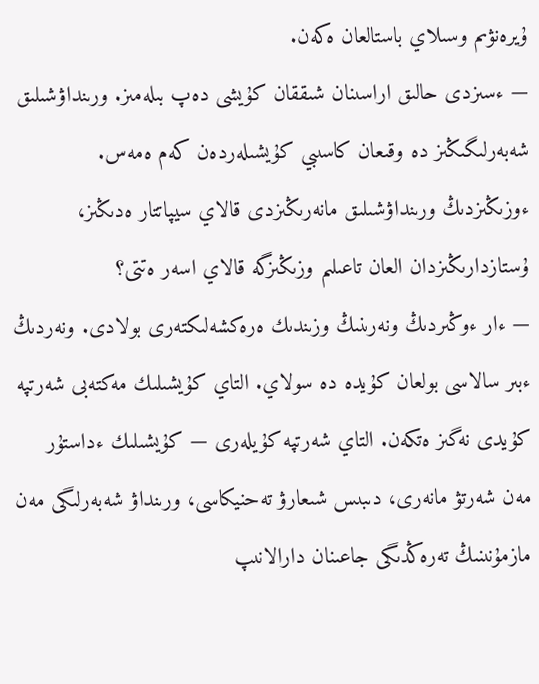ۇيرەنۋىم وسىلاي باستالعان ەكەن.
— ءسىزدى حالىق اراسىنان شىققان كۇيشى دەپ بىلەمىز. ورىنداۋشىلىق شەبەرلىگىڭىز دە وقىعان كاسىبي كۇيشىلەردەن كەم ەمەس. ءوزىڭىزدىڭ ورىنداۋشىلىق مانەرىڭىزدى قالاي سيپاتتار ەدىڭىز، ۇستازدارىڭىزدان العان تاعىلىم وزىڭىزگە قالاي اسەر ەتتى؟
— ءار ءوڭىردىڭ ونەرىنىڭ وزىندىك ەرەكشەلىكتەرى بولادى. ونەردىڭ ءبىر سالاسى بولعان كۇيدە دە سولاي. التاي كۇيشىلىك مەكتەبى شەرتپە كۇيدى نەگىز ەتكەن. التاي شەرتپە كۇيلەرى — كۇيشىلىك ءداستۇر مەن شەرتۋ مانەرى، دىبىس شىعارۋ تەحنيكاسى، ورىنداۋ شەبەرلىگى مەن مازمۇنىنىڭ تەرەڭدىگى جاعىنان دارالانىپ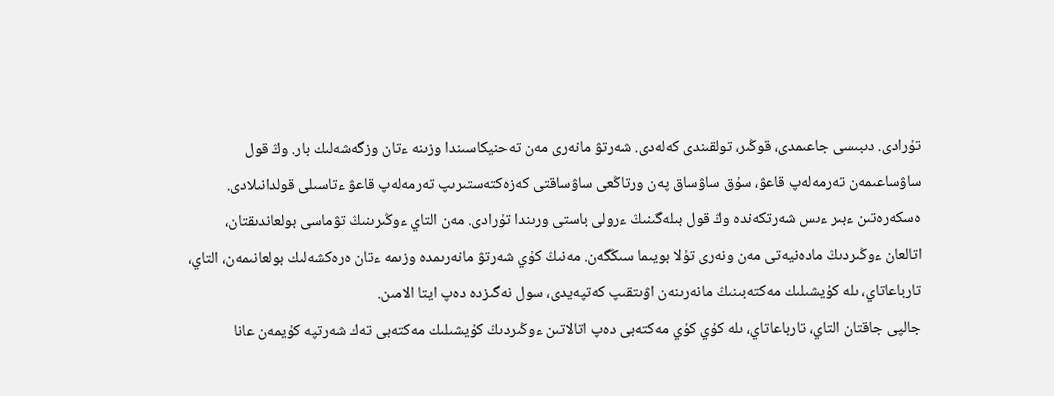تۇرادى. دىبىسى جاعىمدى، قوڭىر، تولقىندى كەلەدى. شەرتۋ مانەرى مەن تەحنيكاسىندا وزىنە ءتان وزگەشەلىك بار. وڭ قول ساۋساعىمەن تەرمەلەپ قاعۋ، سۇق ساۋساق پەن ورتاڭعى ساۋساقتى كەزەكتەستىرىپ تەرمەلەپ قاعۋ ءتاسىلى قولدانىلادى.
ەسكەرەتىن ءبىر ءىس شەرتكەندە وڭ قول بىلەگىنىڭ ءرولى باستى ورىندا تۇرادى. مەن التاي ءوڭىرىنىڭ تۋماسى بولعاندىقتان، اتالعان ءوڭىردىڭ مادەنيەتى مەن ونەرى تۇلا بويىما سىڭگەن. مەنىڭ كۇي شەرتۋ مانەرىمدە وزىمە ءتان ەرەكشەلىك بولعانىمەن، التاي، تارباعاتاي، ىلە كۇيشىلىك مەكتەبىنىڭ مانەرىنەن اۋىتقىپ كەتپەيدى، سول نەگىزدە دەپ ايتا الامىن.
جالپى جاقتان التاي، تارباعاتاي، ىلە كۇي كۇي مەكتەبى دەپ اتالاتىن ءوڭىردىڭ كۇيشىلىك مەكتەبى تەك شەرتپە كۇيمەن عانا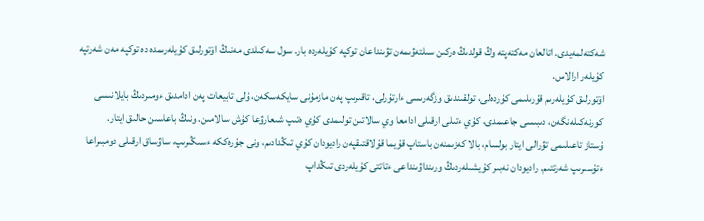شەكتەلمەيدى. اتالعان مەكتەپتە وڭ قولدىڭ ەركىن سىلتەۋىمەن تۋىنداعان توكپە كۇيلەردە بار. سول سەكىلدى مەنىڭ اۆتورلىق كۇيلەرىمدە دە توكپە مەن شەرتپە كۇيلەر ارالاس.
اۆتورلىق كۇيلەرىم قۇرىلىمى كۇردەلى، تولقىندىق وزگەرىسى ءارتۇرلى، تاقىرىپ پەن مازمۇنى سايكەسكەن، ۇلى تابيعات پەن ادامدىق ءومىردىڭ بايلانىسى كورنەكىلەنگەن، دىبىسى جاعىمدى، كۇي ءتىلى ارقىلى ادامعا وي سالاتىن تولىمدى كۇي ەتىپ شىعارۋعا كۇش سالامىن. ونىڭ باعاسىن حالىق ايتار.
ۇستاز تاعىلىمى تۋرالى ايتار بولسام، بالا كەزىمنەن باستاپ قۇيما قۇلاقتىقپەن راديودان كۇي تىڭدادىم، ونى جۇرەككە ءسىڭىرىپ، ساۋساق ارقىلى دومبىراعا ءتۇسىرىپ شەرتتىم. راديودان نەبىر كۇيشىلەردىڭ ورىنداۋىنداعى ءتاتتى كۇيلەردى تىڭداپ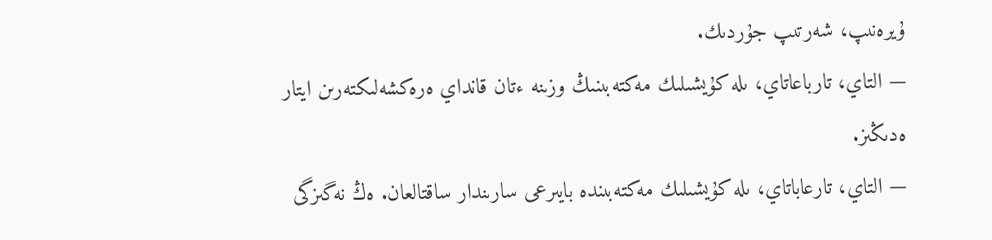ۇيرەنىپ، شەرتىپ جۇردىك.
— التاي، تارباعاتاي، ىلە كۇيشىلىك مەكتەبىنىڭ وزىنە ءتان قانداي ەرەكشەلىكتەرىن ايتار ەدىڭىز.
— التاي، تارعاباتاي، ىلە كۇيشىلىك مەكتەبىندە بايىرعى سارىندار ساقتالعان. ەڭ نەگىزگى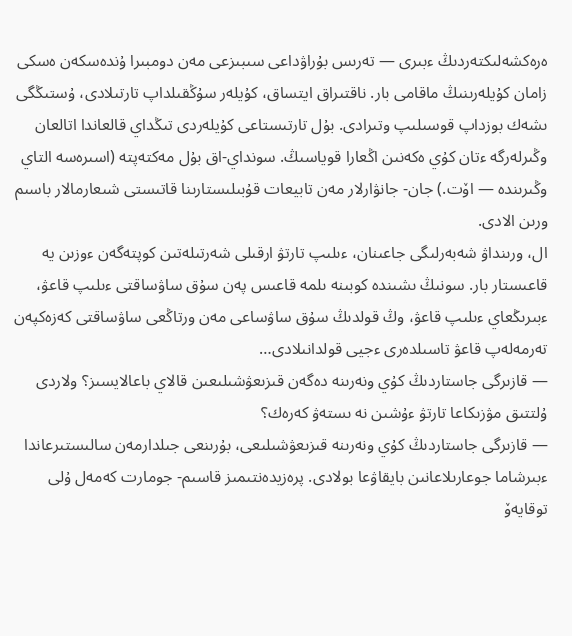ەرەكشەلىكتەردىڭ ءبىرى — تەرىس بۇراۋداعى سىبىزعى مەن دومبىرا ۇندەسكەن ەسكى زامان كۇيلەرىنىڭ ماقامى بار. ناقتىراق ايتساق، كۇيلەر سۇڭقىلداپ تارتىلادى، ۇستىڭگى ىشەك بوزداپ قوسىلىپ وتىرادى. بۇل تارتىستاعى كۇيلەردى تىڭداي قالعاندا اتالعان وڭىرلەرگە ءتان كۇي ەكەنىن اڭعارا قوياسىڭ. سونداي-اق بۇل مەكتەپتە (اسىرەسە التاي وڭىرىندە — اۆت.) جان- جانۋارلار مەن تابيعات قۇبىلىستارىنا قاتىستى شىعارمالار باسىم ورىن الادى.
ال، ورىنداۋ شەبەرلىگى جاعىنان، ءىلىپ تارتۋ ارقىلى شەرتىلەتىن كوپتەگەن ءوزىن يە قاعىستار بار. سونىڭ ىشىندە كوبىنە ىلمە قاعىس پەن سۇق ساۋساقتى ءىلىپ قاعۋ، ءبىرىڭعاي ءىلىپ قاعۋ، وڭ قولدىڭ سۇق ساۋساعى مەن ورتاڭعى ساۋساقتى كەزەكپەن تەرمەلەپ قاعۋ تاسىلدەرى ءجيى قولدانىلادى…
— قازىرگى جاستاردىڭ كۇي ونەرىنە دەگەن قىزىعۋشىلىعىن قالاي باعالايسىز؟ ولاردى ۇلتتىق مۋزىكاعا تارتۋ ءۇشىن نە ىستەۋ كەرەك؟
— قازىرگى جاستاردىڭ كۇي ونەرىنە قىزىعۋشىلىعى، بۇرىنعى جىلدارمەن سالىستىرعاندا ءبىرشاما جوعارىلاعانىن بايقاۋعا بولادى. پرەزيدەنتىمىز قاسىم- جومارت كەمەل ۇلى توقايەۆ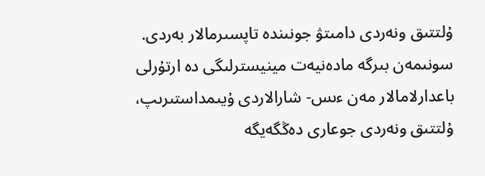ۇلتتىق ونەردى دامىتۋ جونىندە تاپسىرمالار بەردى. سونىمەن بىرگە مادەنيەت مينيسترلىگى دە ارتۇرلى باعدارلامالار مەن ءىس- شارالاردى ۇيىمداستىرىپ، ۇلتتىق ونەردى جوعارى دەڭگەيگە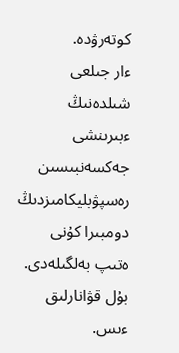كوتەرۋدە.
ءار جىلعى شىلدەنىڭ ءبىرىنشى جەكسەنبىسىن رەسپۋبليكامىزدىڭ دومبىرا كۇنى ەتىپ بەلگىلەدى. بۇل قۋانارلىق ءىس.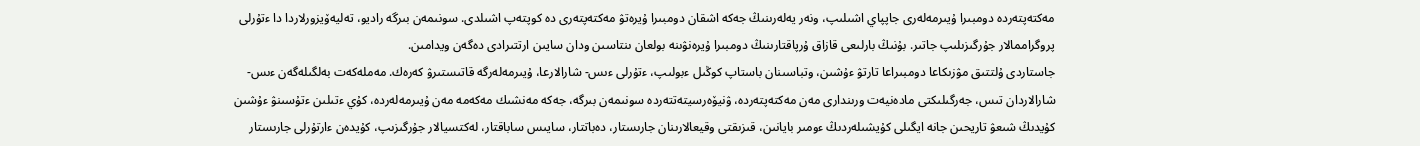مەكتەپتەردە دومبىرا ۇيىرمەلەرى جاپپاي اشىلىپ، ونەر يەلەرىنىڭ جەكە اشقان دومبىرا ۇيرەتۋ مەكتەپتەرى دە كوپتەپ اشىلدى. سونىمەن بىرگە راديو، تەليەۆيزورلاردا دا ءتۇرلى پروگراممالار جۇرگىزىلىپ جاتىر. بۇنىڭ بارلىعى قازاق ۇرپاقتارىنىڭ دومبىرا ۇيرەنۋىنە بولعان ىنتاسىن ودان سايىن ارتتىرادى دەگەن ويدامىن.
جاستاردى ۇلتتىق مۋزىكاعا دومبىراعا تارتۋ ءۇشىن، وتباسىنان باستاپ كوڭىل ءبولىپ، ءتۇرلى ءىس- شارالارعا، ۇيىرمەلەرگە قاتىستىرۋ كەرەك. مەملەكەت بەلگىلەگەن ءىس- شارالاردان تىس، جەرگىلىكتى مادەنيەت ورىندارى مەن مەكتەپتەردە، ۋنيۆەرسيتەتتەردە سونىمەن بىرگە، جەكە مەنشىك مەكەمە مەن ۇيىرمەلەردە، كۇي ءتىلىن ءتۇسىنۋ ءۇشىن كۇيدىڭ شىعۋ تاريحىن جانە ايگىلى كۇيشىلەردىڭ ءومىر بايانىن، قىزىقتى وقيعالارىنان جارىستار، دەباتتار، سايىس ساباقتار، لەكتسيالار جۇرگىزىپ، كۇيدەن ءارتۇرلى جارىستار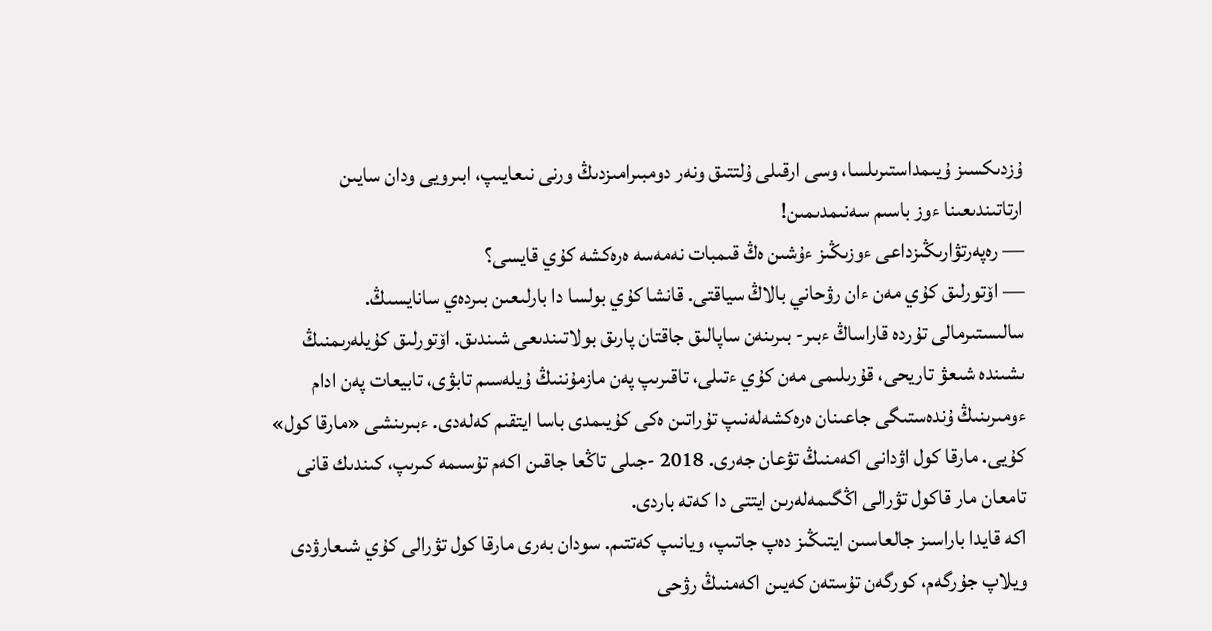ۇزدىكسىز ۇيىمداستىرىلسا، وسى ارقىلى ۇلتتىق ونەر دومبىرامىزدىڭ ورنى نىعايىپ، ابىرويى ودان سايىن ارتاتىندىعىنا ءوز باسىم سەنىمدىمىن!
— رەپەرتۋارىڭىزداعى ءوزىڭىز ءۇشىن ەڭ قىمبات نەمەسە ەرەكشە كۇي قايسى؟
— اۆتورلىق كۇي مەن ءان رۋحاني بالاڭ سياقتى. قانشا كۇي بولسا دا بارلىعىن بىردەي سانايسىڭ. سالىستىرمالى تۇردە قاراساڭ ءبىر- بىرىنەن ساپالىق جاقتان پارىق بولاتىندىعى شىندىق. اۆتورلىق كۇيلەرىمنىڭ ىشىندە شىعۋ تاريحى، قۇرىلىمى مەن كۇي ءتىلى، تاقىرىپ پەن مازمۇننىڭ ۇيلەسىم تابۋى، تابيعات پەن ادام ءومىرىنىڭ ۇندەستىگى جاعىنان ەرەكشەلەنىپ تۇراتىن ەكى كۇيىمدى باسا ايتقىم كەلەدى. ءبىرىنشى «مارقا كول» كۇيى. مارقا كول اۋدانى اكەمنىڭ تۋعان جەرى. 2018 -جىلى تاڭعا جاقىن اكەم تۇسىمە كىرىپ، كىندىك قانى تامعان مار قاكول تۋرالى اڭگىمەلەرىن ايتتى دا كەتە باردى.
اكە قايدا باراسىز جالعاسىن ايتىڭىز دەپ جاتىپ، ويانىپ كەتتىم. سودان بەرى مارقا كول تۋرالى كۇي شىعارۋدى ويلاپ جۇرگەم، كورگەن تۇستەن كەيىن اكەمنىڭ رۋحى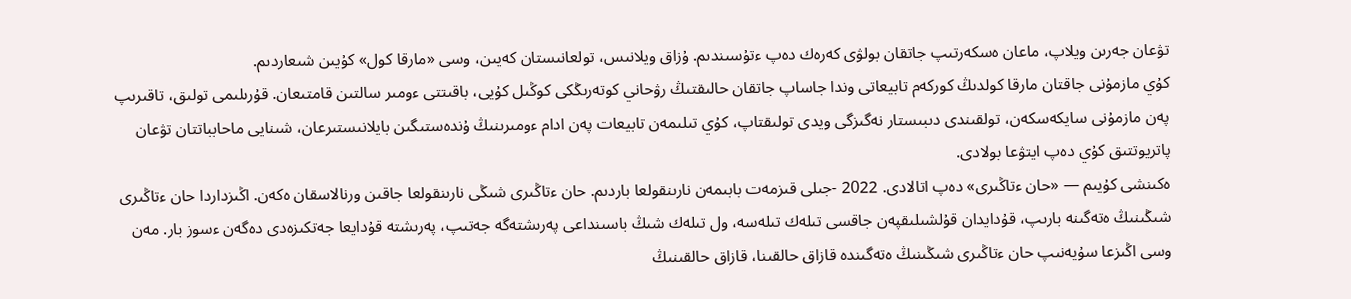تۋعان جەرىن ويلاپ، ماعان ەسكەرتىپ جاتقان بولۋى كەرەك دەپ ءتۇسىندىم. ۇزاق ويلانىس، تولعانىستان كەيىن، وسى «مارقا كول» كۇيىن شىعاردىم.
كۇي مازمۇنى جاقتان مارقا كولدىڭ كوركەم تابيعاتى وندا جاساپ جاتقان حالىقتىڭ رۋحاني كوتەرىڭكى كوڭىل كۇيى، باقىتتى ءومىر سالتىن قامتىعان. قۇرىلىمى تولىق، تاقىرىپ پەن مازمۇنى سايكەسكەن، تولقىندى دىبىستار نەگىزگى ويدى تولىقتاپ، كۇي تىلىمەن تابيعات پەن ادام ءومىرىنىڭ ۇندەستىگىن بايلانىستىرعان، شىنايى ماحابباتتان تۋعان پاتريوتتىق كۇي دەپ ايتۋعا بولادى.
ەكىنشى كۇيىم — «حان ءتاڭىرى» دەپ اتالادى. 2022 -جىلى قىزمەت بابىمەن نارىنقولعا باردىم. حان ءتاڭىرى شىڭى نارىنقولعا جاقىن ورنالاسقان ەكەن. اڭىزداردا حان ءتاڭىرى شىڭىنىڭ ەتەگىنە بارىپ، قۇدايدان قۇلشىلىقپەن جاقسى تىلەك تىلەسە، ول تىلەك شىڭ باسىنداعى پەرىشتەگە جەتىپ، پەرىشتە قۇدايعا جەتكىزەدى دەگەن ءسوز بار. مەن وسى اڭىزعا سۇيەنىپ حان ءتاڭىرى شىڭىنىڭ ەتەگىندە قازاق حالقىنا، قازاق حالقىنىڭ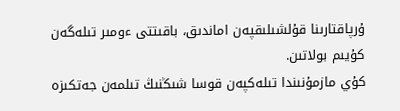ۇرپاقتارىنا قۇلشىلىقپەن اماندىق، باقىتتى ءومىر تىلەگەن كۇيىم بولاتىن.
كۇي مازمۇنىندا تىلەكپەن قوسا شىڭنىڭ تىلمەن جەتكىزە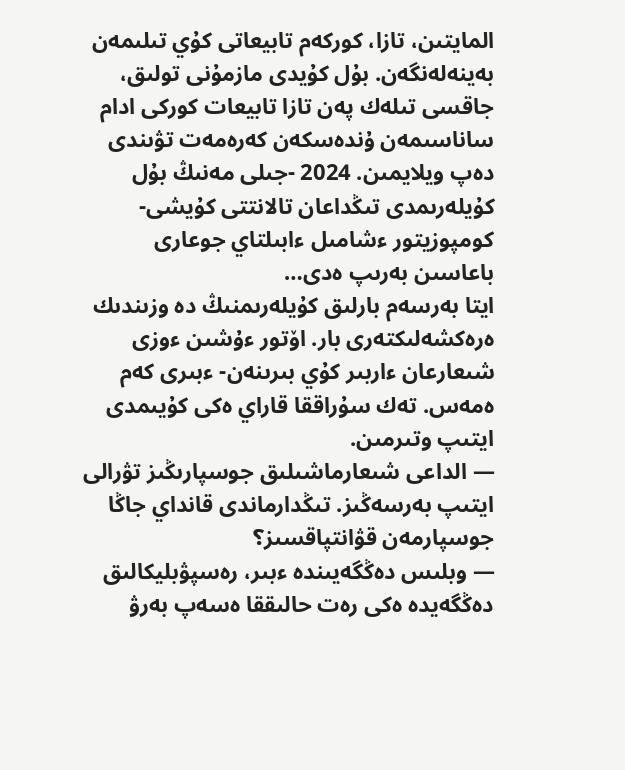المايتىن، تازا، كوركەم تابيعاتى كۇي تىلىمەن بەينەلەنگەن. بۇل كۇيدى مازمۇنى تولىق، جاقسى تىلەك پەن تازا تابيعات كوركى ادام ساناسىمەن ۇندەسكەن كەرەمەت تۋىندى دەپ ويلايمىن. 2024 -جىلى مەنىڭ بۇل كۇيلەرىمدى تىڭداعان تالانتتى كۇيشى- كومپوزيتور ءشامىل ءابىلتاي جوعارى باعاسىن بەرىپ ەدى…
ايتا بەرسەم بارلىق كۇيلەرىمنىڭ دە وزىندىك ەرەكشەلىكتەرى بار. اۆتور ءۇشىن ءوزى شىعارعان ءاربىر كۇي بىرىنەن- ءبىرى كەم ەمەس. تەك سۇراققا قاراي ەكى كۇيىمدى ايتىپ وتىرمىن.
— الداعى شىعارماشىلىق جوسپارىڭىز تۋرالى ايتىپ بەرسەڭىز. تىڭدارماندى قانداي جاڭا جوسپارمەن قۋانتپاقسىز؟
— وبلىس دەڭگەيىندە ءبىر، رەسپۋبليكالىق دەڭگەيدە ەكى رەت حالىققا ەسەپ بەرۋ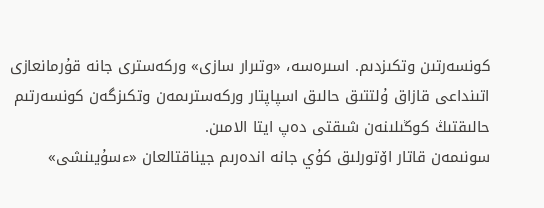كونسەرتىن وتكىزدىم. اسىرەسە، «وتىرار سازى» وركەسترى جانە قۇرمانعازى اتىنداعى قازاق ۇلتتىق حالىق اسپاپتار وركەسترىمەن وتكىزگەن كونسەرتىم حالىقتىڭ كوڭىلىنەن شىقتى دەپ ايتا الامىن.
سونىمەن قاتار اۆتورلىق كۇي جانە اندەرىم جيناقتالعان «ءسۇيىنشى»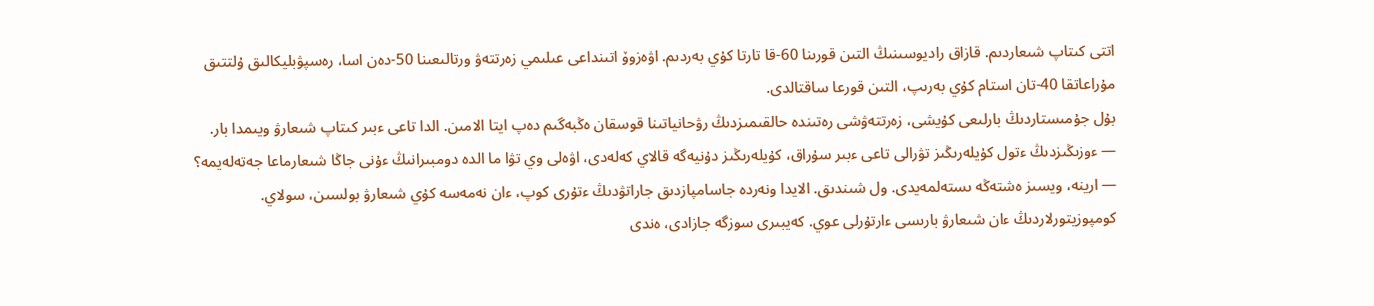اتتى كىتاپ شىعاردىم. قازاق راديوسىنىڭ التىن قورىنا 60-قا تارتا كۇي بەردىم. اۋەزوۆ اتىنداعى عىلىمي زەرتتەۋ ورتالىعىنا 50-دەن اسا، رەسپۋبليكالىق ۇلتتىق مۇراعاتقا 40-تان استام كۇي بەرىپ، التىن قورعا ساقتالدى.
بۇل جۇمىستاردىڭ بارلىعى كۇيشى، زەرتتەۋشى رەتىندە حالقىمىزدىڭ رۋحانياتىنا قوسقان ەڭبەگىم دەپ ايتا الامىن. الدا تاعى ءبىر كىتاپ شىعارۋ ويىمدا بار.
— ءوزىڭىزدىڭ ءتول كۇيلەرىڭىز تۋرالى تاعى ءبىر سۇراق، كۇيلەرىڭىز دۇنيەگە قالاي كەلەدى، اۋەلى وي تۋا ما الدە دومبىرانىڭ ءۇنى جاڭا شىعارماعا جەتەلەيمە؟
— ارينە، ويسىز ەشتەڭە ىستەلمەيدى. ول شىندىق. الايدا ونەردە جاسامپازدىق جاراتۋدىڭ ءتۇرى كوپ، ءان نەمەسە كۇي شىعارۋ بولسىن، سولاي. كومپوزيتورلاردىڭ ءان شىعارۋ بارىسى ءارتۇرلى عوي. كەيبىرى سوزگە جازادى، ەندى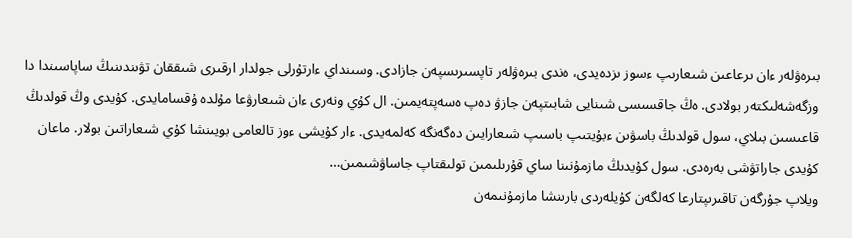بىرەۋلەر ءان ىرعاعىن شىعارىپ ءسوز ىزدەيدى، ەندى بىرەۋلەر تاپسىرىسپەن جازادى. وسىنداي ءارتۇرلى جولدار ارقىرى شىققان تۋىندىنىڭ ساپاسىندا دا وزگەشەلىكتەر بولادى. ەڭ جاقسىسى شىنايى شابىتپەن جازۋ دەپ ەسەپتەيمىن. ال كۇي ونەرى ءان شىعارۋعا مۇلدە ۇقسامايدى. كۇيدى وڭ قولدىڭ قاعىسىن بىلاي، سول قولدىڭ باسۋىن ءبۇيتىپ باسىپ شىعارايىن دەگەنگە كەلمەيدى. ءار كۇيشى ءوز تالعامى بويىنشا كۇي شىعاراتىن بولار. ماعان كۇيدى جاراتۋشى بەرەدى. سول كۇيدىڭ مازمۇنىنا ساي قۇرىلىمىن تولىقتاپ جاساۋشىمىن…
ويلاپ جۇرگەن تاقىرىپتارعا كەلگەن كۇيلەردى بارىنشا مازمۇنىمەن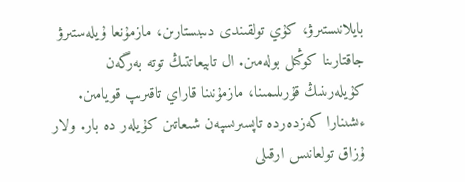بايلانىستىرۋ، كۇي تولقىندى دىبىستارىن، مازمۇنعا ۇيلەستىرۋ جاقتارىنا كوڭىل بولەمىن. ال تابيعاتتىڭ توتە بەرگەن كۇيلەرىنىڭ قۇرىلىمىنا، مازمۇنىنا قاراي تاقىرىپ قويامىن. ءىشىنارا كەزدەردە تاپسىرىسپەن شىعاتىن كۇيلەر دە بار. ولار ۇزاق تولعانىس ارقىلى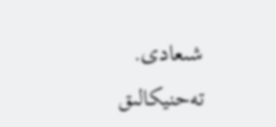شىعادى.
تەحنيكالىق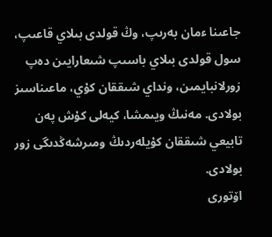جاعىنا ءمان بەرىپ، وڭ قولدى بىلاي قاعىپ، سول قولدى بىلاي باسىپ شىعارايىن دەپ زورلانبايمىن، ونداي شىققان كۇي، ماعىناسىز بولادى. مەنىڭ ويىمشا، كيەلى كۇش پەن تابيعي شىققان كۇيلەردىڭ ومىرشەڭدىگى زور بولادى.
اۆتورى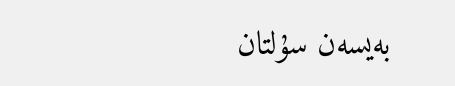بەيسەن سۇلتان